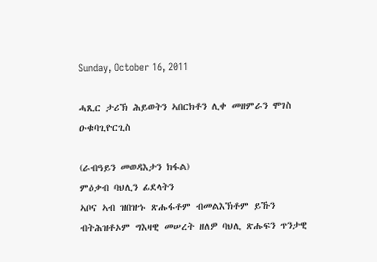Sunday, October 16, 2011

ሓጺር ታሪኽ ሕይወትን ኣበርክቶን ሊቀ መዘምራን ሞገስ ዑቁባጊዮርጊስ

(ራብዓይን መወዳእታን ክፋል)
ምዕቃብ ባህሊን ፊደላትን
ኣቦና ኣብ ዝበዝኁ ጽሑፋቶም ብመልእኽቶም ይኹን ብትሕዝቶኦም ግእዛዊ መሠረት ዘለዎ ባህሊ ጽሑፍን ጥንታዊ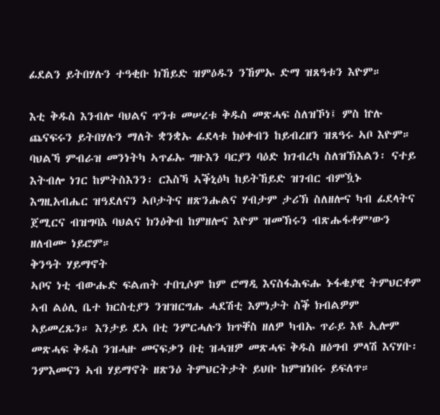ፊደልን ይትበሃሉን ተዓቂቡ ክኸይድ ዝምዕዱን ንኸምኡ ድማ ዝጸዓቱን እዮም።

እቲ ቅዱስ እንብሎ ባህልና ጥንቱ መሠረቱ ቅዱስ መጽሓፍ ስለዝኾነ፤ ምስ ኵሉ ጨናፍሩን ይትበሃሉን ማለት ቋንቋኡ ፊደላቱ ክዕቀብን ከይብረዘን ዝጸዓሩ ኣቦ እዮም። ባህልኻ ምብራዝ መንነትካ ኣጥፊኡ ግዙእን ባርያን ባዕድ ክገብረካ ስለዝኽእልን፡ ናተይ እትብሎ ነገር ከምትስእንን፡ ርእስኻ ኣቕኒዕካ ከይትኸይድ ዝገብር ብምዃኑ እግዚአብሔር ዝዓደለናን ኣቦታትና ዘጽንሑልና ሃብታም ታሪኽ ስለዘሎና ካብ ፊደላትና ጀሚርና ብዝግባእ ባህልና ክንዕቅብ ከምዘሎና እዮም ዝመኽሩን ብጽሑፋቶም’ውን ዘለብሙ ነይሮም።
ቅንዓት ሃይማኖት
ኣቦና ነቲ ብውሑድ ፍልጠት ተበጊሶም ከም ሮማዲ እናስፋሕፍሑ ኑፋቄያዊ ትምህርቶም ኣብ ልዕሊ ቤተ ክርስቲያን ንዝዝርግሑ ሓደሽቲ እምነታት ስቕ ክብልዎም ኣይመረጹን። እንታይ ደኣ በቲ ንምርሓሉን ክጥቐስ ዘለዎ ካብኡ ጥራይ እዩ ኢሎም መጽሓፍ ቅዱስ ንዝሓዙ መናፍቃን በቲ ዝሓዝዎ መጽሓፍ ቅዱስ ዘዕግብ ምላሽ እናሃቡ፡ ንምእመናን ኣብ ሃይማኖት ዘጽንዕ ትምህርትታት ይህቡ ከምዝነበሩ ይፍለጥ።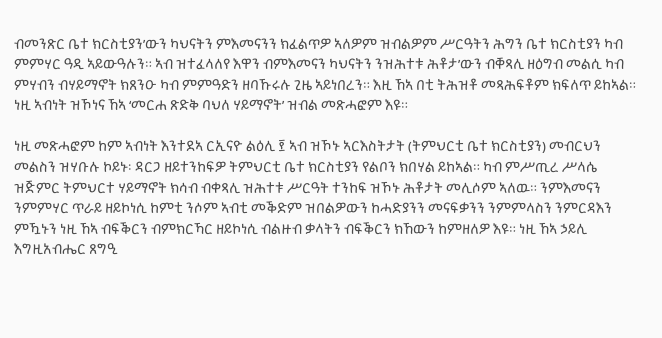ብመንጽር ቤተ ክርስቲያን’ውን ካህናትን ምእመናንን ክፈልጥዎ ኣለዎም ዝብልዎም ሥርዓትን ሕግን ቤተ ክርስቲያን ካብ ምምሃር ዓዲ ኣይውዓሉን። ኣብ ዝተፈላለየ እዋን ብምእመናን ካህናትን ንዝሕተቱ ሕቶታ’ውን ብቐጻሊ ዘዕግብ መልሲ ካብ ምሃብን ብሃይማኖት ክጸንዑ ካብ ምምዓድን ዘባኹሩሉ ጊዜ ኣይነበረን። እዚ ኸኣ በቲ ትሕዝቶ መጻሕፍቶም ክፍለጥ ይከኣል። ነዚ ኣብነት ዝኾነና ኸኣ ‘መርሐ ጽድቅ ባህለ ሃይማኖት’ ዝብል መጽሓፎም እዩ።

ነዚ መጽሓፎም ከም ኣብነት እንተደኣ ርኢናዮ ልዕሊ ፻ ኣብ ዝኾኑ ኣርእስትታት (ትምህርቲ ቤተ ክርስቲያን) መብርህን መልስን ዝሃቡሉ ኮይኑ፡ ዳርጋ ዘይተንከፍዎ ትምህርቲ ቤተ ክርስቲያን የልቦን ክበሃል ይከኣል። ካብ ምሥጢረ ሥላሴ ዝጅምር ትምህርተ ሃይማኖት ክሳብ ብቀጻሊ ዝሕተቱ ሥርዓት ተንከፍ ዝኾኑ ሕቶታት መሊሶም ኣለዉ። ንምእመናን ንምምሃር ጥራይ ዘይኮነሲ ከምቲ ንሶም ኣብቲ መቕድም ዝበልዎውን ከሓድያንን መናፍቃንን ንምምላስን ንምርዳእን ምዃኑን ነዚ ኸኣ ብፍቕርን ብምክርኻር ዘይኮነሲ ብልዙብ ቃላትን ብፍቕርን ክኸውን ከምዘለዎ እዩ። ነዚ ኸኣ ኃይሊ እግዚአብሔር ጸግዒ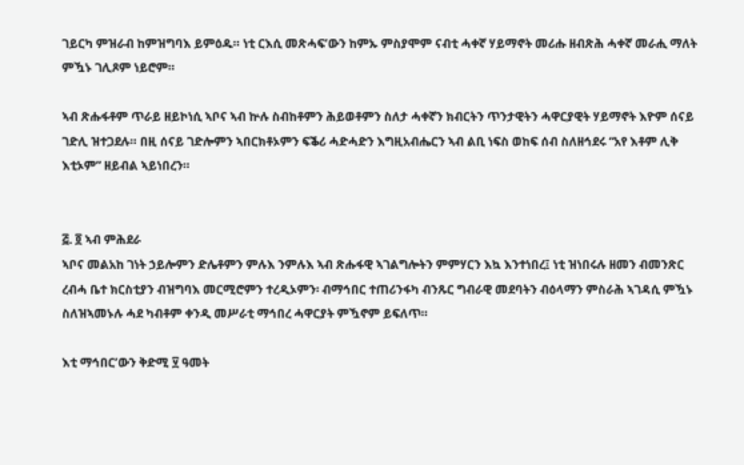ገይርካ ምዝራብ ከምዝግባእ ይምዕዱ። ነቲ ርእሲ መጽሓፍ’ውን ከምኡ ምስያሞም ናብቲ ሓቀኛ ሃይማኖት መሪሑ ዘብጽሕ ሓቀኛ መራሒ ማለት ምዃኑ ገሊጾም ነይሮም።

ኣብ ጽሑፋቶም ጥራይ ዘይኮነሲ ኣቦና ኣብ ኵሉ ስብከቶምን ሕይወቶምን ስለታ ሓቀኛን ክብርትን ጥንታዊትን ሓዋርያዊት ሃይማኖት እዮም ሰናይ ገድሊ ዝተጋደሉ። በዚ ሰናይ ገድሎምን ኣበርክቶኦምን ፍቕሪ ሓድሓድን እግዚአብሔርን ኣብ ልቢ ነፍስ ወከፍ ሰብ ስለዘኅደሩ “አየ እቶም ሊቅ እቲኦም” ዘይብል ኣይነበረን።


፭. ፬ ኣብ ምሕደራ
ኣቦና መልአከ ገነት ኃይሎምን ድሌቶምን ምሉእ ንምሉእ ኣብ ጽሑፋዊ ኣገልግሎትን ምምሃርን እኳ እንተነበረ፤ ነቲ ዝነበሩሉ ዘመን ብመንጽር ረብሓ ቤተ ክርስቲያን ብዝግባእ መርሚሮምን ተረዲኦምን፡ ብማኅበር ተጠሪንፋካ ብንጹር ግብራዊ መደባትን ብዕላማን ምስራሕ ኣገዳሲ ምዃኑ ስለዝኣመኑሉ ሓደ ካብቶም ቀንዲ መሥራቲ ማኅበረ ሓዋርያት ምዃኖም ይፍለጥ።

እቲ ማኅበር’ውን ቅድሚ ፶ ዓመት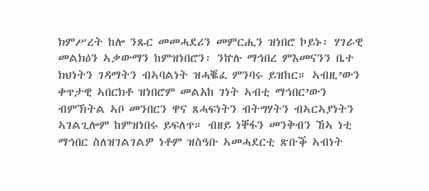ክምሥረት ከሎ ንጹር መመሓደሪን መምርሒን ዝነበሮ ኮይኑ፡ ሃገራዊ መልክዕን ኣቃውማን ከምዝነበሮን፡ ንኵሉ ማኅበረ ምእመናንን ቤተ ክህነትን ገዳማትን ብኣባልነት ዝሓቘፈ ምንባሩ ይዝከር። ኣብዚ’ውን ቀጥታዊ ኣበርክቶ ዝነበሮም መልአከ ገነት ኣብቲ ማኅበር’ውን ብምኽትል ኣቦ መንበርን ዋና ጸሓፍነትን ብትግሃትን ብኣርኣያነትን ኣገልጊሎም ከምዝነበሩ ይፍለጥ። ብዘይ ነቐፋን መንቅብን ኸኣ ነቲ ማኅበር ስለዝገልገልዎ ነቶም ዝስዓቡ ኣመሓደርቲ ጽቡቕ ኣብነት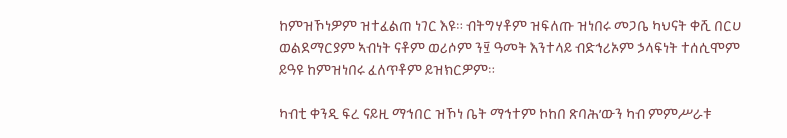ከምዝኾነዎም ዝተፈልጠ ነገር እዩ። ብትግሃቶም ዝፍለጡ ዝነበሩ መጋቤ ካህናት ቀሺ በርሀ ወልደማርያም ኣብነት ናቶም ወሪሶም ን፶ ዓመት እንተላይ ብድኅሪኦም ኃላፍነት ተሰሲሞም ይዓዩ ከምዝነበሩ ፈለጥቶም ይዝክርዎም።

ካብቲ ቀንዲ ፍረ ናይዚ ማኅበር ዝኾነ ቤት ማኅተም ኮከበ ጽባሕ’ውን ካብ ምምሥራቱ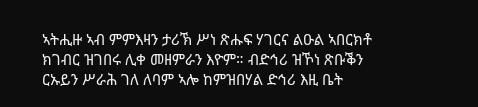ኣትሒዙ ኣብ ምምእዛን ታሪኽ ሥነ ጽሑፍ ሃገርና ልዑል ኣበርክቶ ክገብር ዝገበሩ ሊቀ መዘምራን እዮም። ብድኅሪ ዝኾነ ጽቡቕን ርኡይን ሥራሕ ገለ ለባም ኣሎ ከምዝበሃል ድኅሪ እዚ ቤት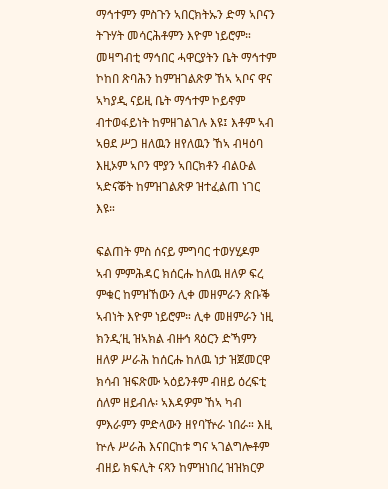ማኅተምን ምስጉን ኣበርክትኡን ድማ ኣቦናን ትጉሃት መሳርሕቶምን እዮም ነይሮም። መዛግብቲ ማኅበር ሓዋርያትን ቤት ማኅተም ኮከበ ጽባሕን ከምዝገልጽዎ ኸኣ ኣቦና ዋና ኣካያዲ ናይዚ ቤት ማኅተም ኮይኖም ብተወፋይነት ከምዘገልገሉ እዩ፤ እቶም ኣብ ኣፀደ ሥጋ ዘለዉን ዘየለዉን ኸኣ ብዛዕባ እዚኦም ኣቦን ሞያን ኣበርክቶን ብልዑል ኣድናቖት ከምዝገልጽዎ ዝተፈልጠ ነገር እዩ።

ፍልጠት ምስ ሰናይ ምግባር ተወሃሂዶም ኣብ ምምሕዳር ክሰርሑ ከለዉ ዘለዎ ፍረ ምቁር ከምዝኸውን ሊቀ መዘምራን ጽቡቕ ኣብነት እዮም ነይሮም። ሊቀ መዘምራን ነዚ ክንዲ’ዚ ዝኣክል ብዙኅ ጻዕርን ድኻምን ዘለዎ ሥራሕ ከሰርሑ ከለዉ ነታ ዝጀመርዋ ክሳብ ዝፍጽሙ ኣዕይንቶም ብዘይ ዕረፍቲ ሰለም ዘይብሉ፡ ኣእዳዎም ኸኣ ካብ ምእራምን ምድላውን ዘየባዅራ ነበራ። እዚ ኵሉ ሥራሕ እናበርከቱ ግና ኣገልግሎቶም ብዘይ ክፍሊት ናጻን ከምዝነበረ ዝዝክርዎ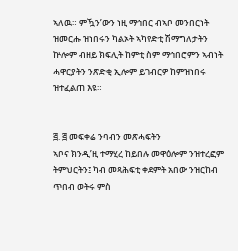ኣለዉ። ምዃን’ውን ነዚ ማኅበር ብኣቦ መንበርነት ዝመርሑ ዝነበሩን ካልኦት ኣካየድቲ ሽማግለታትን ኵሎም ብዘይ ክፍሊት ከምቲ ስም ማኅበሮምን ኣብነት ሓዋርያትን ንጽድቂ ኢሎም ይገብርዎ ከምዝነበሩ ዝተፈልጠ እዩ።


፭. ፭ መፍቀሬ ንባብን መጽሓፍትን
ኣቦና ክንዲ’ዚ ተማሂረ ከይበሉ መዋዕሎም ንዝተረፎም ትምህርትን፤ ካብ መጻሕፍቲ ቀደምት አበው ንዝርከብ ጥበብ ወትሩ ምስ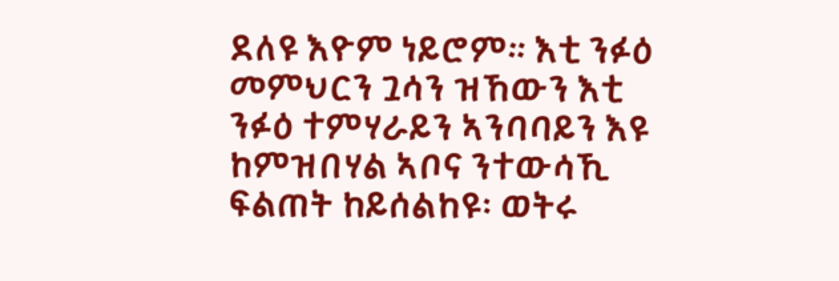ደለዩ እዮም ነይሮም። እቲ ንፉዕ መምህርን ጓሳን ዝኸውን እቲ ንፉዕ ተምሃራይን ኣንባባይን እዩ ከምዝበሃል ኣቦና ንተውሳኺ ፍልጠት ከይሰልከዩ፡ ወትሩ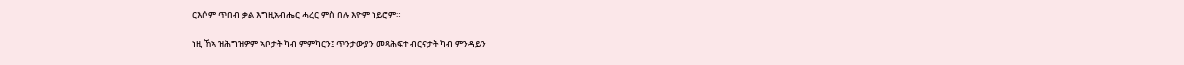ርእሶም ጥበብ ቃል እግዚአብሔር ሓረር ምስ በሉ እዮም ነይሮም።

ነዚ ኸኣ ዝሕግዝዎም ኣቦታት ካብ ምምካርን፤ ጥንታውያን መጻሕፍተ ብርናታት ካብ ምንዳይን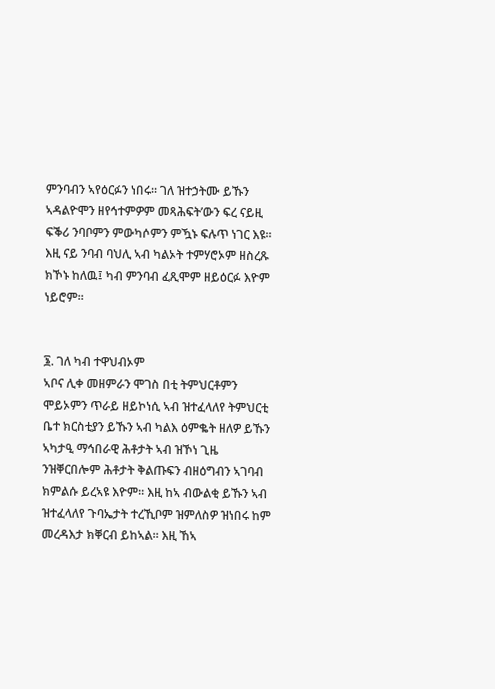ምንባብን ኣየዕርፉን ነበሩ። ገለ ዝተኃትሙ ይኹን ኣዳልዮሞን ዘየኅተምዎም መጻሕፍት’ውን ፍረ ናይዚ ፍቕሪ ንባቦምን ምውካሶምን ምዃኑ ፍሉጥ ነገር እዩ። እዚ ናይ ንባብ ባህሊ ኣብ ካልኦት ተምሃሮኦም ዘስረጹ ክኾኑ ከለዉ፤ ካብ ምንባብ ፈጺሞም ዘይዕርፉ እዮም ነይሮም።


፮. ገለ ካብ ተዋህብኦም
ኣቦና ሊቀ መዘምራን ሞገስ በቲ ትምህርቶምን ሞይኦምን ጥራይ ዘይኮነሲ ኣብ ዝተፈላለየ ትምህርቲ ቤተ ክርስቲያን ይኹን ኣብ ካልእ ዕምቈት ዘለዎ ይኹን ኣካታዒ ማኅበራዊ ሕቶታት ኣብ ዝኾነ ጊዜ ንዝቐርበሎም ሕቶታት ቅልጡፍን ብዘዕግብን ኣገባብ ክምልሱ ይረኣዩ እዮም። እዚ ከኣ ብውልቂ ይኹን ኣብ ዝተፈላለየ ጉባኤታት ተረኺቦም ዝምለስዎ ዝነበሩ ከም መረዳእታ ክቐርብ ይከኣል። እዚ ኸኣ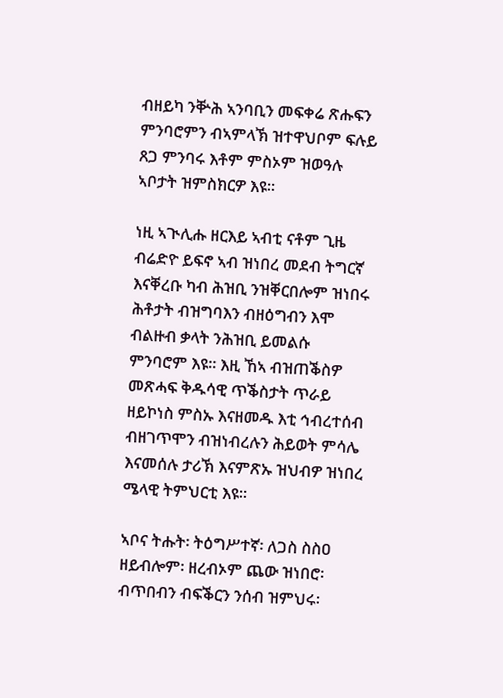ብዘይካ ንቝሕ ኣንባቢን መፍቀሬ ጽሑፍን ምንባሮምን ብኣምላኽ ዝተዋህቦም ፍሉይ ጸጋ ምንባሩ እቶም ምስኦም ዝወዓሉ ኣቦታት ዝምስክርዎ እዩ።

ነዚ ኣጒሊሑ ዘርእይ ኣብቲ ናቶም ጊዜ ብሬድዮ ይፍኖ ኣብ ዝነበረ መደብ ትግርኛ እናቐረቡ ካብ ሕዝቢ ንዝቐርበሎም ዝነበሩ ሕቶታት ብዝግባእን ብዘዕግብን እሞ ብልዙብ ቃላት ንሕዝቢ ይመልሱ ምንባሮም እዩ። እዚ ኸኣ ብዝጠቕስዎ መጽሓፍ ቅዱሳዊ ጥቕስታት ጥራይ ዘይኮነስ ምስኡ እናዘመዱ እቲ ኅብረተሰብ ብዘገጥሞን ብዝነብረሉን ሕይወት ምሳሌ እናመሰሉ ታሪኽ እናምጽኡ ዝህብዎ ዝነበረ ሜላዊ ትምህርቲ እዩ።

ኣቦና ትሑት፡ ትዕግሥተኛ፡ ለጋስ ስስዐ ዘይብሎም፡ ዘረብኦም ጨው ዝነበሮ፡ ብጥበብን ብፍቕርን ንሰብ ዝምህሩ፡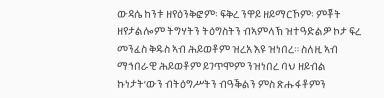ውዳሴ ከንቱ ዘየዕንቅፎም፡ ፍቅረ ንዋይ ዘይማርኾም፡ ምቾት ዘየታልሎም ትግሃትን ትዕግስትን ብኣምላኽ ዝተዓድልዎ ኮታ ፍረ መንፈስ ቅዱስ ኣብ ሕይወቶም ዝረአ እዩ ዝነበረ። ስለዚ ኣብ ማኅበራዊ ሕይወቶም ይገጥሞም ንዝነበረ ባህ ዘይብል ኩነታት’ውን ብትዕግሥትን ብዓቕልን ምስ ጽሑፋቶምን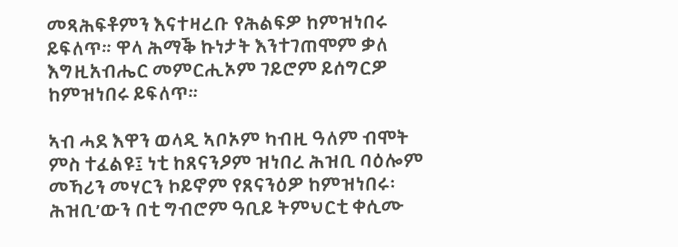መጻሕፍቶምን እናተዛረቡ የሕልፍዎ ከምዝነበሩ ይፍለጥ። ዋላ ሕማቕ ኩነታት እንተገጠሞም ቃለ እግዚአብሔር መምርሒኦም ገይሮም ይሰግርዎ ከምዝነበሩ ይፍለጥ።

ኣብ ሓደ እዋን ወላዲ ኣቦኦም ካብዚ ዓለም ብሞት ምስ ተፈልዩ፤ ነቲ ከጸናንዖም ዝነበረ ሕዝቢ ባዕሎም መኻሪን መሃርን ኮይኖም የጸናንዕዎ ከምዝነበሩ፡ ሕዝቢ’ውን በቲ ግብሮም ዓቢይ ትምህርቲ ቀሲሙ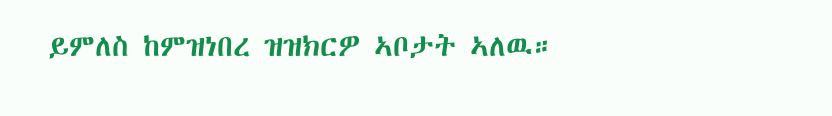ይምለስ ከምዝነበረ ዝዝክርዎ ኣቦታት ኣለዉ።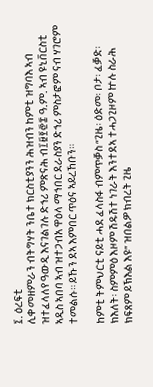፯. ዕረፍቲ
ሊቀ መዘምራን ብትግሃት ንቤተ ክርስቲያንን ሕዝብን ከምቲ ዝግባእ ኣብ ዝተፈላለየ ዓውዲ እናገልገሉ ድኅሪ ምጽናሕ ብ፲፱፻፸፰ ዓ.ም. ኣብ ዩኒቨርስቲ ኣዲስ ኣበባ ኣብ ዝተጋብአ ዋዕላ ማኅበር ደራስያን ድኅሪ ምስታፎም ናብ ሃገሮም ተመልሱ። ይኹን ደኣ እምበር ጥዕና ኣይረኸቡን።

ከምቲ ትምህርቲ ናይቲ ሓደ ፈላስፋ ብምጥቓስ “ጊዜ፡ ዕድመ፡ ቦታ፡ ፈቓድ፡ ክእለት፡ ስምምዕ እዞም ሽዱሽተ ነገራት እንተደኣ ተሓጋጊዞም ኵሉ ስራሕ ክፍጸም ይኽእል እዩ” ዝበልዎ ክብረት ጊዜ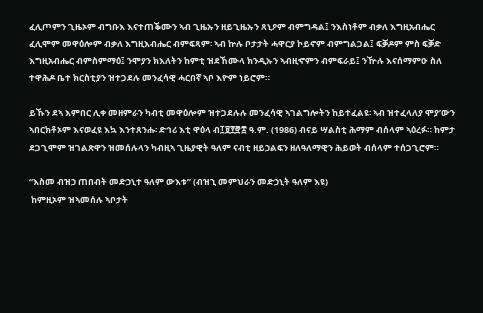ፈሊጦምን ጊዜኦም ብግቡእ እናተጠቕሙን ኣብ ጊዜኡን ዘይጊዜኡን ጸኒዖም ብምግዳል፤ ንእስነቶም ብቃለ እግዚአብሔር ፈሊሞም መዋዕሎም ብቃለ እግዚእብሔር ብምፍጻም፡ ኣብ ኵሉ ቦታታት ሓዋርያ ኮይኖም ብምግልጋል፤ ፍቓዶም ምስ ፍቓድ እግዚአብሔር ብምስምማዕ፤ ንሞያን ክእለትን ከምቲ ዝደኸሙላ ክንዲኡን ኣብዚኆምን ብምፍራይ፤ ንዅሉ እናሰማምዑ ስለ ተዋሕዶ ቤተ ክርስቲያን ዝተጋደሉ መንፈሳዊ ሓርበኛ ኣቦ እዮም ነይሮም።

ይኹን ደኣ እምበር ሊቀ መዘምራን ካብቲ መዋዕሎም ዝተጋደሉሉ መንፈሳዊ ኣገልግሎትን ከይተፈልዩ፡ ኣብ ዝተፈላለያ ሞያ’ውን ኣበርክቶኦም እናወፈዩ እኳ እንተጸንሑ፡ ድኅሪ እቲ ዋዕላ ብ፲፱፻፸፰ ዓ.ም. (1986) ብናይ ሣልስቲ ሕማም ብሰላም ኣዕረፉ። ከምታ ደጋጊሞም ዝገልጽዋን ዝመሰሉላን ካብዚኣ ጊዜያዊት ዓለም ናብቲ ዘይኃልፍን ዘለዓለማዊን ሕይወት ብሰላም ተሰጋጊሮም።

“እስመ ብዝኃ ጠበብት መድኃኒተ ዓለም ውእቱ” (ብዝኂ መምህራን መድኃኒት ዓለም እዩ)
 ከምዚኦም ዝኣመሰሉ ኣቦታት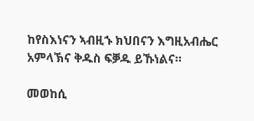ከየስእነናን ኣብዚኁ ክህበናን እግዚአብሔር አምላኽና ቅዱስ ፍቓዱ ይኹነልና።

መወከሲ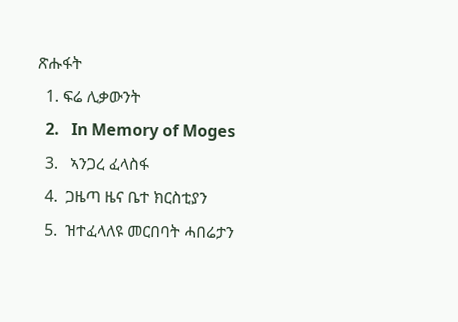ጽሑፋት
  1. ፍሬ ሊቃውንት
  2.   In Memory of Moges
  3.   ኣንጋረ ፈላስፋ
  4.  ጋዜጣ ዜና ቤተ ክርስቲያን
  5.  ዝተፈላለዩ መርበባት ሓበሬታን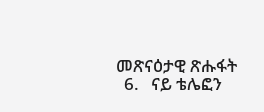መጽናዕታዊ ጽሑፋት
  6.   ናይ ቴሌፎን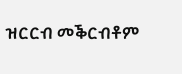ዝርርብ መቕርብቶም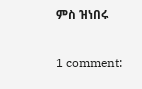ምስ ዝነበሩ

1 comment: